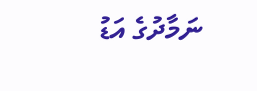ނަމާދުގެ އަޑު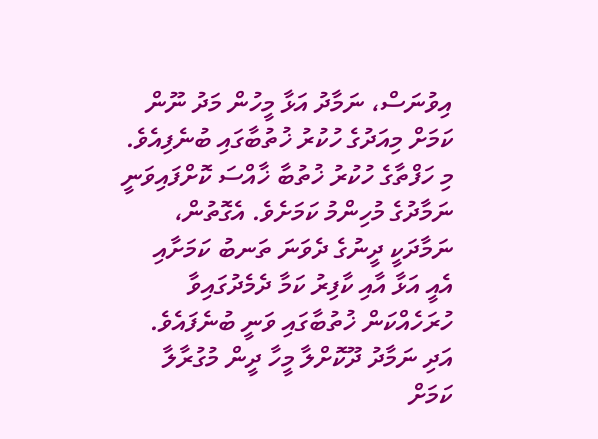އިވުނަސް، ނަމާދު އަޅާ މީހުން މަދު ނޫން ކަމަށް މިއަދުގެ ހުކުރު ޚުތުބާގައި ބުނެފިއެވެ.
މި ހަފްތާގެ ހުކުރު ޚުތުބާ ޚާއްސަ ކޮށްފައިވަނީ ނަމާދުގެ މުހިންމު ކަމަށެވެ. އެގޮތުން، ނަމާދަކީ ދީނުގެ ދެވަނަ ތަނބު ކަމަށާއި އެއީ އަޅާ އާއި ކާފިރު ކަމާ ދެމެދުގައިވާ ހުރަހެއްކަން ޚުތުބާގައި ވަނީ ބުނެފައެވެ. އަދި ނަމާދު ދޫކޮށްލާ މީހާ ދީން މުގުރާލާ ކަމަށް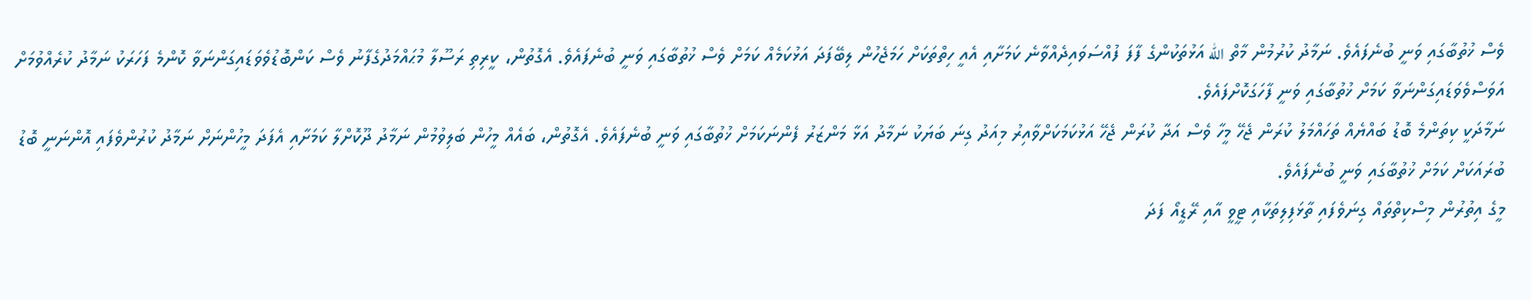ވެސް ޚުތުބާގައި ވަނީ ބުނެފައެވެ. ނަމާދު ކުރުމުން މާތް الله އަޅުތަކުންގެ ފާފަ ފުއްސަވައިދެއްވާނެ ކަމަށާއި އެއީ ހިތްތަކަށް ހަމަޖެހުން ލިބޭފަދަ އަޅުކަމެއް ކަމަށް ވެސް ޚުތުބާގައި ވަނީ ބުނެފައެވެ. އެގޮތުން، ކީރިތި ރަސޫލާ މުޙައްމަދުގެފާނު ވެސް ކަންބޮޑުވެވަޑައިގަންނަވާ ކޮންމެ ފަހަރަކު ނަމާދު ކުރެއްވުމަށް އަވަސްވެވަޑައިގަންނަވާ ކަމަށް ޚުތުބާގައި ވަނީ ފާހަގަކޮށްފައެވެ.
ނަމާދަކީ ކިތަންމެ ބޮޑު ބައްޔެއް ތަހައްމަލު ކުރަން ޖެހޭ މީހާ ވެސް އަދާ ކުރަން ޖެހޭ އަޅުކަމަކަށްވާއިރު މިއަދު ގިނަ ބަޔަކު ނަމާދު އަޅާ މަންޒަރު ފެންނަކަމަށް ޚުތުބާގައި ވަނީ ބުނެފައެވެ. އެގޮތުން، ބައެއް މީހުން ބަލިވުމުން ނަމާދު ދޫކޮށްލާ ކަމަށާއި އެފަދަ މީހުންނަށް ނަމާދު ކުރުންވެފައި އޮންނަނީ ބޮޑު ބުރައަކަށް ކަމަށް ޚުތުބާގައި ވަނީ ބުނެފައެވެ.
މީގެ އިތުރުން މިސްކިތްތައް ގިނަވެފައި ތާޅަފިލިތަކާއި ޓީވީ އާއި ރޭޑީއޯ ފަދަ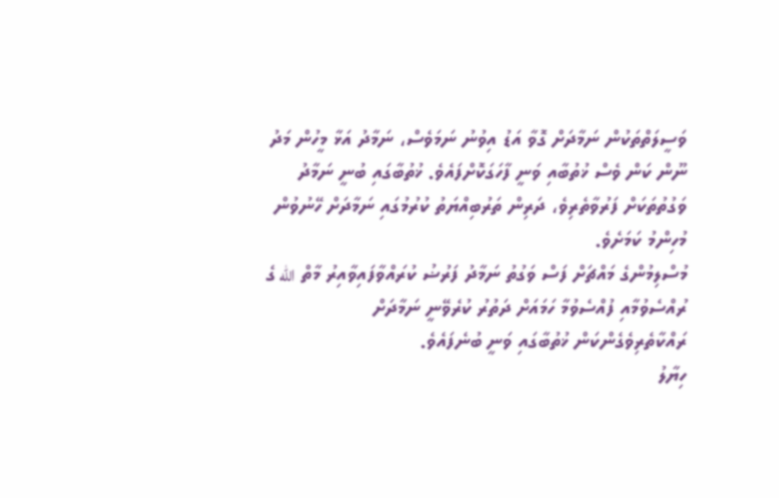ވަސީލަތްތަކުން ނަމާދަށް ގޮވާ އަޑު އިވުނު ނަމަވެސް، ނަމާދު އަޅާ މީހުން މަދު ނޫން ކަން ވެސް ޚުތުބާއި ވަނީ ފާހަގަކޮށްފައެވެ. ޚުތުބާގައި ބުނީ ނަމާދު ވަގުތުތަކަށް ފަރުވާތެރިވެ، ދަރިން ތަރުބިއްޔަތު ކުރުމުގައި ނަމާދަށް ހޭނުވުން މުހިންމު ކަމަށެވެ.
މުސްލިމުންގެ މައްޗަށް ފަސް ވަގުތު ނަމާދު ފަރުޟު ކުރައްވާފައިވާއިރު މާތް الله ގެ ރުއްސެވުމާއި ފުއްސެވުމާ ހަމައަށް ދަތުރު ކުރެވޭނީ ނަމާދަށް ރައްކާތެރިވެގެންކަން ޚުތުބާގައި ވަނީ ބުނެފައެވެ.
ހިޔާލު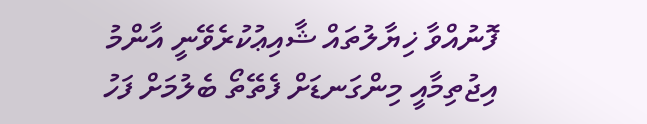ފޮނުއްވާ ޚިޔާލުތައް ޝާއިޢުކުރެވޭނީ އާންމު އިޖުތިމާއީ މިންގަނޑަށް ފެތޭތޯ ބެލުމަށް ފަހު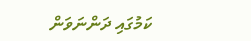ކަމުގައި ދަންނަވަން